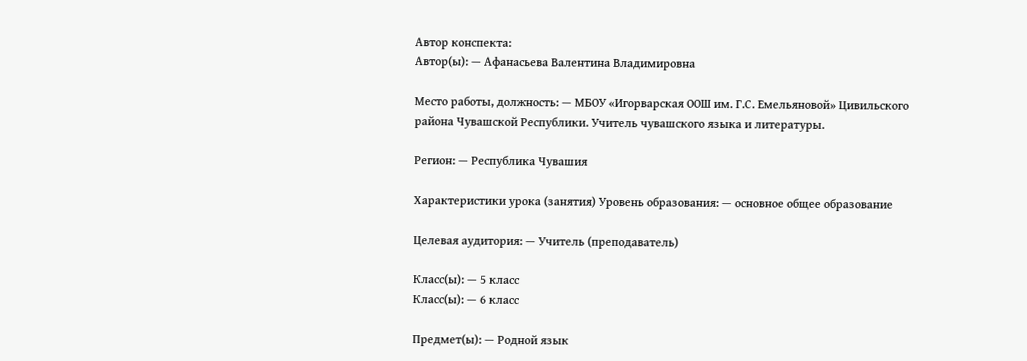Автор конспекта:
Автор(ы): — Афанасьева Валентина Владимировна

Место работы, должность: — МБОУ «Игорварская ООШ им. Г.С. Емельяновой» Цивильского района Чувашской Республики. Учитель чувашского языка и литературы.

Регион: — Республика Чувашия

Характеристики урока (занятия) Уровень образования: — основное общее образование

Целевая аудитория: — Учитель (преподаватель)

Класс(ы): — 5 класс
Класс(ы): — 6 класс

Предмет(ы): — Родной язык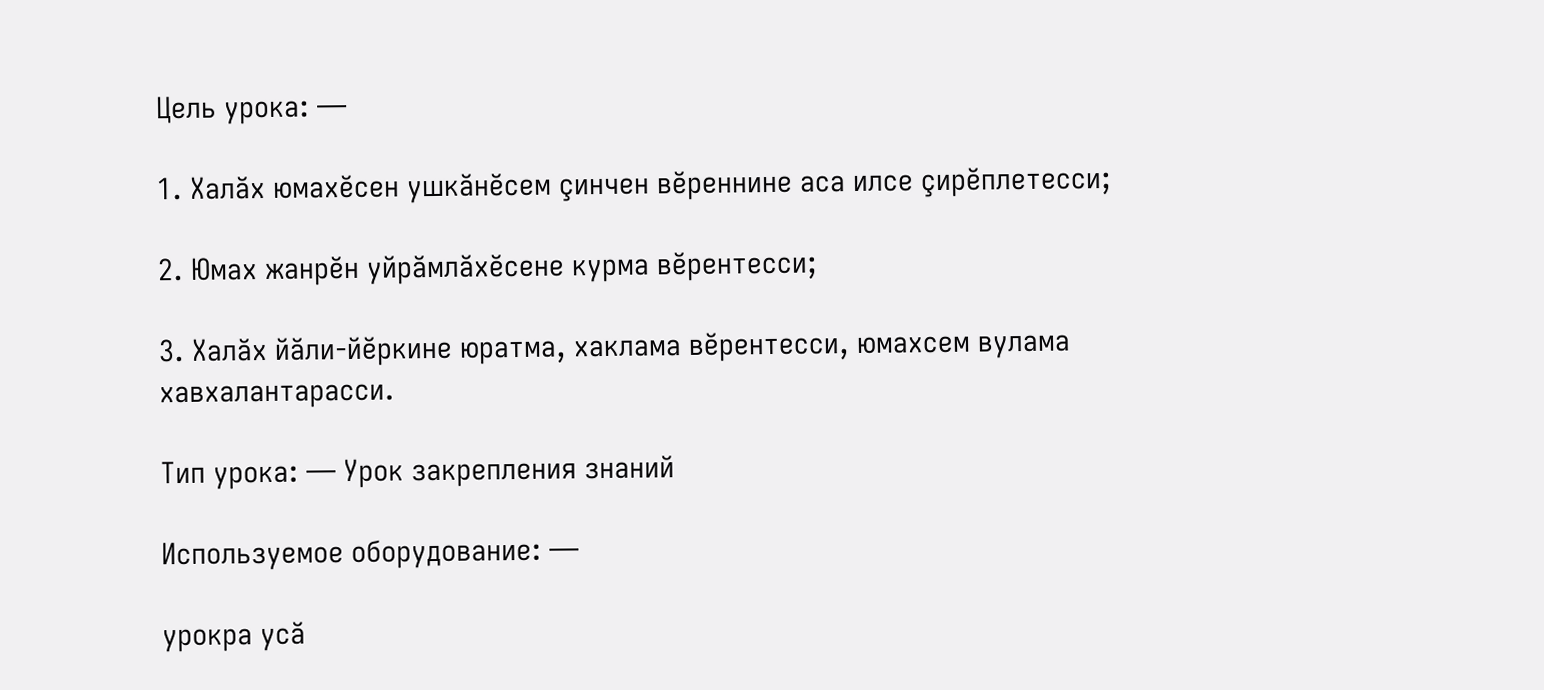Цель урока: —

1. Халăх юмахĕсен ушкăнĕсем çинчен вĕреннине аса илсе çирĕплетесси;

2. Юмах жанрĕн уйрăмлăхĕсене курма вĕрентесси;

3. Халăх йăли-йĕркине юратма, хаклама вĕрентесси, юмахсем вулама хавхалантарасси.

Тип урока: — Урок закрепления знаний

Используемое оборудование: —

урокра усă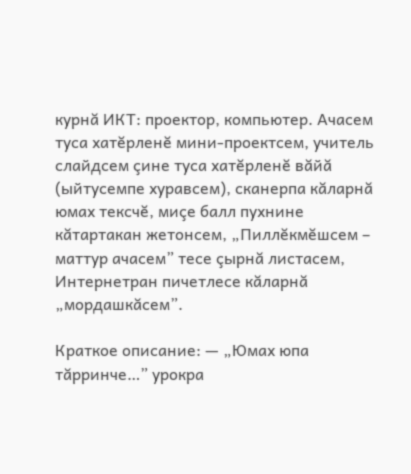курнă ИКТ: проектор, компьютер. Ачасем туса хатĕрленĕ мини-проектсем, учитель слайдсем çине туса хатĕрленĕ вăйă (ыйтусемпе хуравсем), сканерпа кăларнă юмах тексчĕ, миçе балл пухнине кăтартакан жетонсем, „Пиллĕкмĕшсем – маттур ачасем” тесе çырнă листасем, Интернетран пичетлесе кăларнă „мордашкăсем”.

Краткое описание: — „Юмах юпа тăрринче…” урокра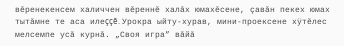вĕренекенсем халиччен вĕреннĕ халăх юмахĕсене, çавăн пекех юмах тытăмне те аса илеççĕ. Урокра ыйту-хурав, мини-проексене хÿтĕлес мелсемпе усă курнă. „Своя игра” вăйă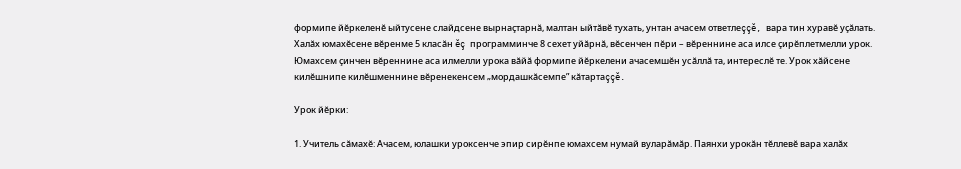формипе йĕркеленĕ ыйтусене слайдсене вырнаçтарнă, малтан ыйтăвĕ тухать, унтан ачасем ответлеççĕ, вара тин хуравĕ уçăлать. Халăх юмахĕсене вĕренме 5 класăн ĕç программинче 8 сехет уйăрнă, вĕсенчен пĕри – вĕреннине аса илсе çирĕплетмелли урок. Юмахсем çинчен вĕреннине аса илмелли урока вăйă формипе йĕркелени ачасемшĕн усăллă та, интереслĕ те. Урок хăйсене килĕшнипе килĕшменнине вĕренекенсем „мордашкăсемпе” кăтартаççĕ.

Урок йĕрки:

1. Учитель сăмахĕ: Ачасем, юлашки уроксенче эпир сирĕнпе юмахсем нумай вуларăмăр. Паянхи урокăн тĕллевĕ вара халăх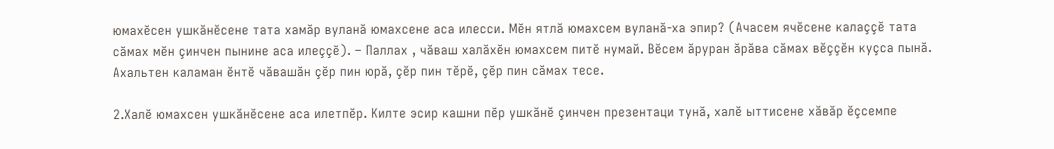юмахĕсен ушкăнĕсене тата хамăр вуланă юмахсене аса илесси. Мĕн ятлă юмахсем вуланă-ха эпир? (Ачасем ячĕсене калаççĕ тата сăмах мĕн çинчен пынине аса илеççĕ). – Паллах , чăваш халăхĕн юмахсем питĕ нумай. Вĕсем ăруран ăрăва сăмах вĕççĕн куçса пынă. Ахальтен каламан ĕнтĕ чăвашăн çĕр пин юрă, çĕр пин тĕрĕ, çĕр пин сăмах тесе.

2.Халĕ юмахсен ушкăнĕсене аса илетпĕр. Килте эсир кашни пĕр ушкăнĕ çинчен презентаци тунă, халĕ ыттисене хăвăр ĕçсемпе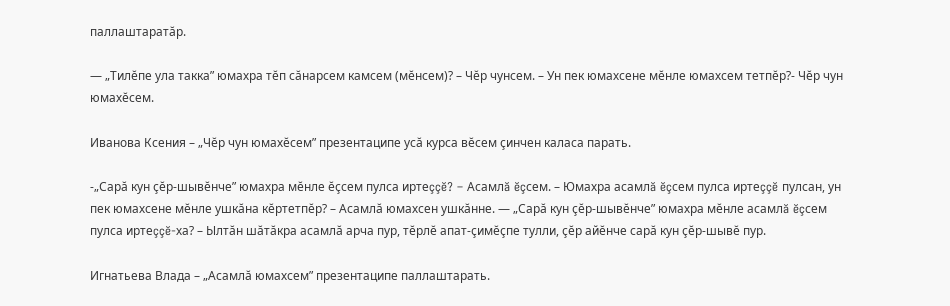паллаштаратăр.

— „Тилĕпе ула такка” юмахра тĕп сăнарсем камсем (мĕнсем)? – Чĕр чунсем. – Ун пек юмахсене мĕнле юмахсем тетпĕр?- Чĕр чун юмахĕсем.

Иванова Ксения – „Чĕр чун юмахĕсем” презентаципе усă курса вĕсем çинчен каласа парать.

-„Сарă кун çĕр-шывĕнче” юмахра мĕнле ĕçсем пулса иртеççĕ? – Асамлă ĕçсем. – Юмахра асамлă ĕçсем пулса иртеççĕ пулсан, ун пек юмахсене мĕнле ушкăна кĕртетпĕр? – Асамлă юмахсен ушкăнне. — „Сарă кун çĕр-шывĕнче” юмахра мĕнле асамлă ĕçсем пулса иртеççĕ-ха? – Ылтăн шăтăкра асамлă арча пур, тĕрлĕ апат-çимĕçпе тулли, çĕр айĕнче сарă кун çĕр-шывĕ пур.

Игнатьева Влада – „Асамлă юмахсем” презентаципе паллаштарать.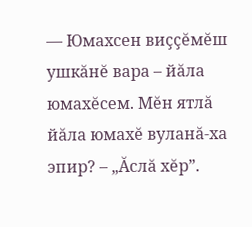— Юмахсен виççĕмĕш ушкăнĕ вара – йăла юмахĕсем. Мĕн ятлă йăла юмахĕ вуланă-ха эпир? – „Ăслă хĕр”.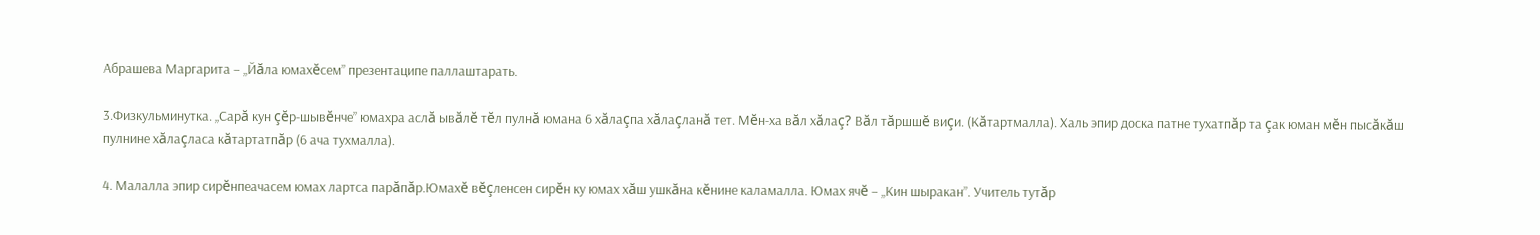Абрашева Маргарита – „Йăла юмахĕсем” презентаципе паллаштарать.

3.Физкульминутка. „Сарă кун çĕр-шывĕнче” юмахра аслă ывăлĕ тĕл пулнă юмана 6 хăлаçпа хăлаçланă тет. Мĕн-ха вăл хăлаç? Вăл тăршшĕ виçи. (Кăтартмалла). Халь эпир доска патне тухатпăр та çак юман мĕн пысăкăш пулнине хăлаçласа кăтартатпăр (6 ача тухмалла).

4. Малалла эпир сирĕнпеачасем юмах лартса парăпăр.Юмахĕ вĕçленсен сирĕн ку юмах хăш ушкăна кĕнине каламалла. Юмах ячĕ – „Кин шыракан”. Учитель тутăр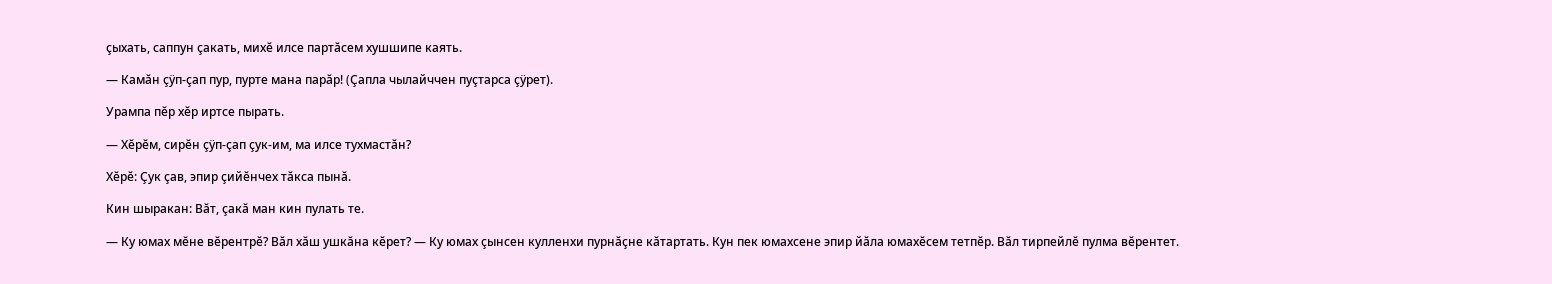çыхать, саппун çакать, михĕ илсе партăсем хушшипе каять.

— Камăн çÿп-çап пур, пурте мана парăр! (Çапла чылайччен пуçтарса çÿрет).

Урампа пĕр хĕр иртсе пырать.

— Хĕрĕм, сирĕн çÿп-çап çук-им, ма илсе тухмастăн?

Хĕрĕ: Çук çав, эпир çийĕнчех тăкса пынă.

Кин шыракан: Вăт, çакă ман кин пулать те.

— Ку юмах мĕне вĕрентрĕ? Вăл хăш ушкăна кĕрет? — Ку юмах çынсен кулленхи пурнăçне кăтартать. Кун пек юмахсене эпир йăла юмахĕсем тетпĕр. Вăл тирпейлĕ пулма вĕрентет.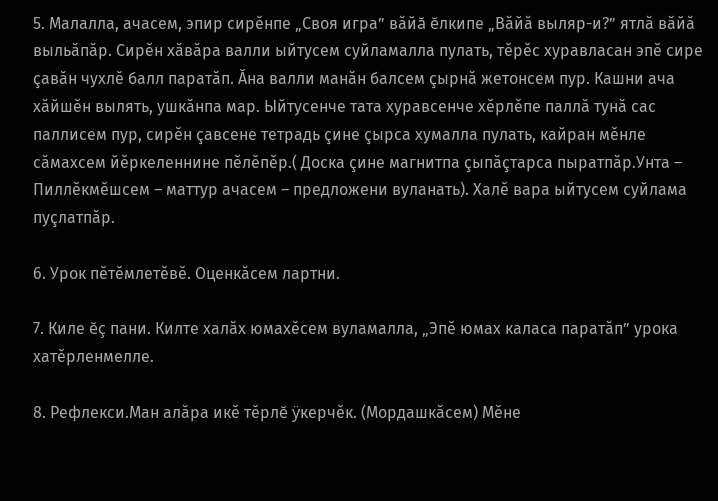5. Малалла, ачасем, эпир сирĕнпе „Своя игра” вăйă ĕлкипе „Вăйă выляр-и?” ятлă вăйă выльăпăр. Сирĕн хăвăра валли ыйтусем суйламалла пулать, тĕрĕс хуравласан эпĕ сире çавăн чухлĕ балл паратăп. Ăна валли манăн балсем çырнă жетонсем пур. Кашни ача хăйшĕн вылять, ушкăнпа мар. Ыйтусенче тата хуравсенче хĕрлĕпе паллă тунă сас паллисем пур, сирĕн çавсене тетрадь çине çырса хумалла пулать, кайран мĕнле сăмахсем йĕркеленнине пĕлĕпĕр.( Доска çине магнитпа çыпăçтарса пыратпăр.Унта – Пиллĕкмĕшсем – маттур ачасем – предложени вуланать). Халĕ вара ыйтусем суйлама пуçлатпăр.

6. Урок пĕтĕмлетĕвĕ. Оценкăсем лартни.

7. Киле ĕç пани. Килте халăх юмахĕсем вуламалла, „Эпĕ юмах каласа паратăп” урока хатĕрленмелле.

8. Рефлекси.Ман алăра икĕ тĕрлĕ ÿкерчĕк. (Мордашкăсем) Мĕне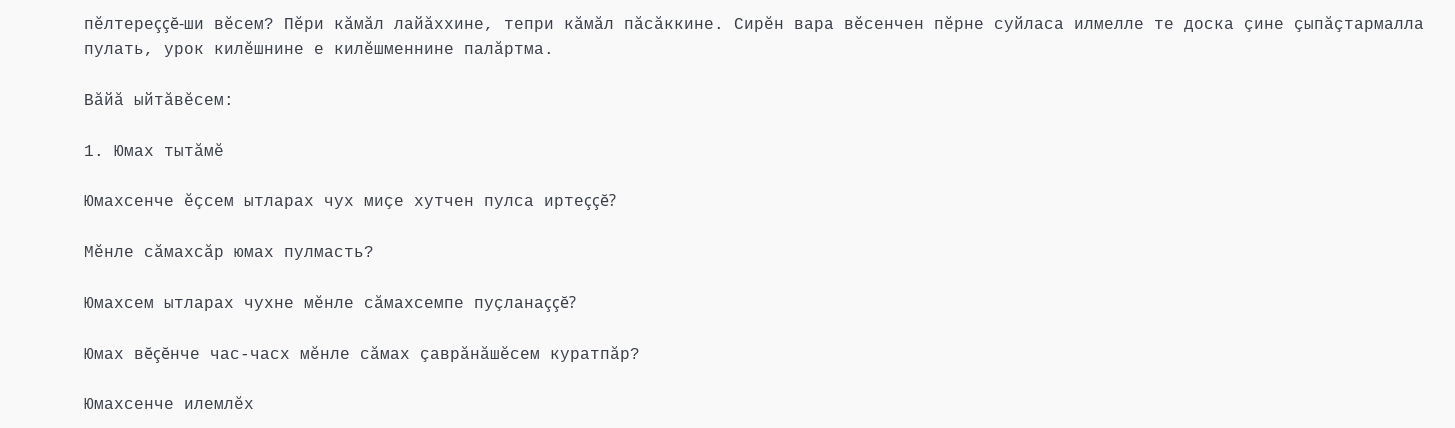пĕлтереççĕ-ши вĕсем? Пĕри кăмăл лайăххине, тепри кăмăл пăсăккине. Сирĕн вара вĕсенчен пĕрне суйласа илмелле те доска çине çыпăçтармалла пулать, урок килĕшнине е килĕшменнине палăртма.

Вăйă ыйтăвĕсем:

1. Юмах тытăмĕ

Юмахсенче ĕçсем ытларах чух миçе хутчен пулса иртеççĕ?

Мĕнле сăмахсăр юмах пулмасть?

Юмахсем ытларах чухне мĕнле сăмахсемпе пуçланаççĕ?

Юмах вĕçĕнче час-часх мĕнле сăмах çаврăнăшĕсем куратпăр?

Юмахсенче илемлĕх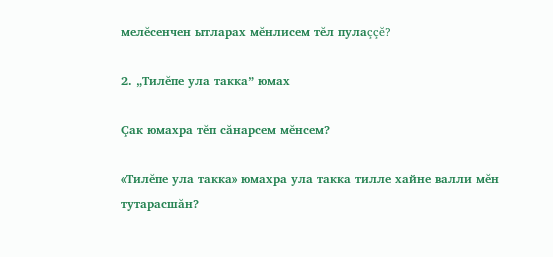мелĕсенчен ытларах мĕнлисем тĕл пулаççĕ?

2. „Тилĕпе ула такка” юмах

Çак юмахра тĕп сăнарсем мĕнсем?

«Тилĕпе ула такка» юмахра ула такка тилле хайне валли мĕн тутарасшăн?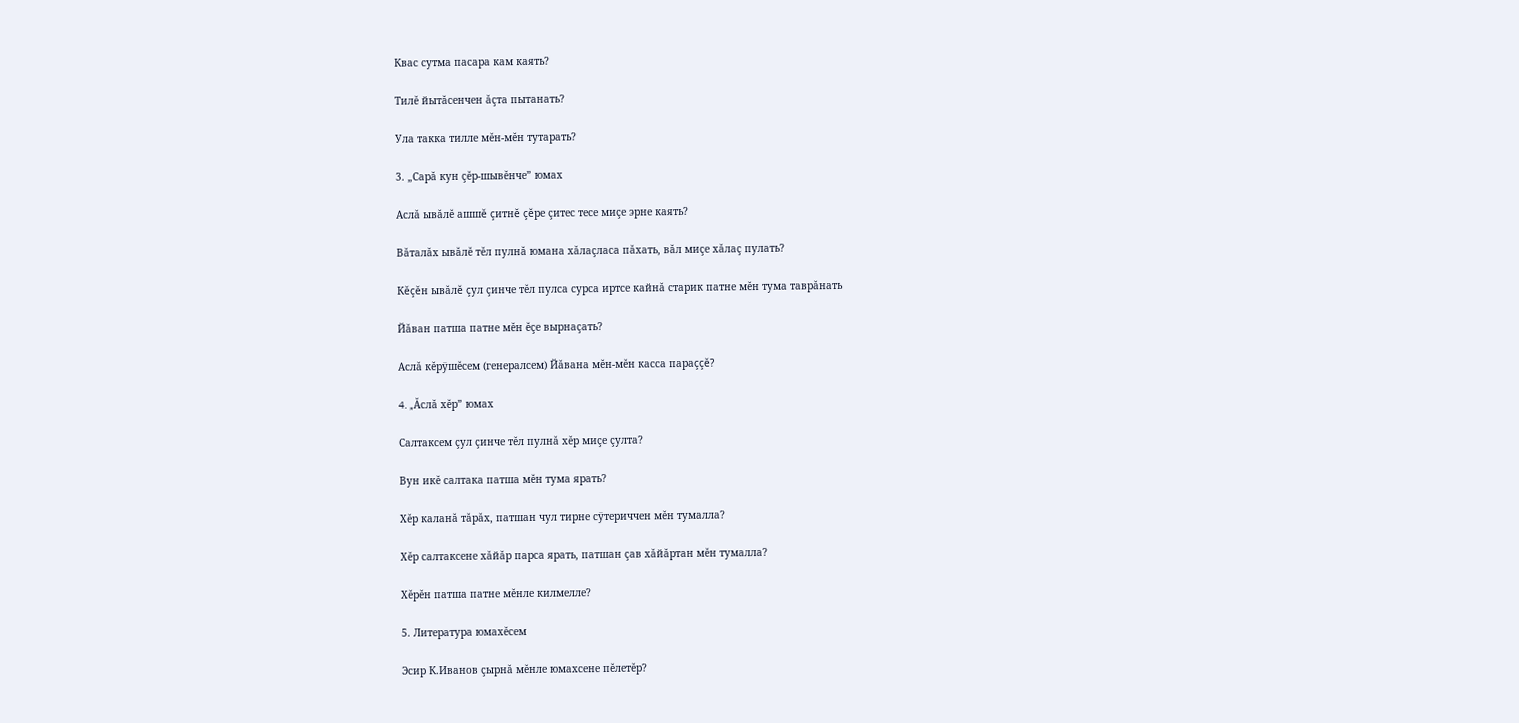Квас сутма пасара кам каять?

Тилĕ йытăсенчен ăçта пытанать?

Ула такка тилле мĕн-мĕн тутарать?

3. „Сарă кун çĕр-шывĕнче” юмах

Аслă ывăлĕ ашшĕ çитнĕ çĕре çитес тесе миçе эрне каять?

Вăталăх ывăлĕ тĕл пулнă юмана хăлаçласа пăхать, вăл миçе хăлаç пулать?

Кĕçĕн ывăлĕ çул çинче тĕл пулса сурса иртсе кайнă старик патне мĕн тума таврăнать

Йăван патша патне мĕн ĕçе вырнаçать?

Аслă кĕрÿшĕсем (генералсем) Йăвана мĕн-мĕн касса параççĕ?

4. „Ăслă хĕр” юмах

Салтаксем çул çинче тĕл пулнă хĕр миçе çулта?

Вун икĕ салтака патша мĕн тума ярать?

Хĕр каланă тăрăх, патшан чул тирне сÿтериччен мĕн тумалла?

Хĕр салтаксене хăйăр парса ярать, патшан çав хăйăртан мĕн тумалла?

Хĕрĕн патша патне мĕнле килмелле?

5. Литература юмахĕсем

Эсир К.Иванов çырнă мĕнле юмахсене пĕлетĕр?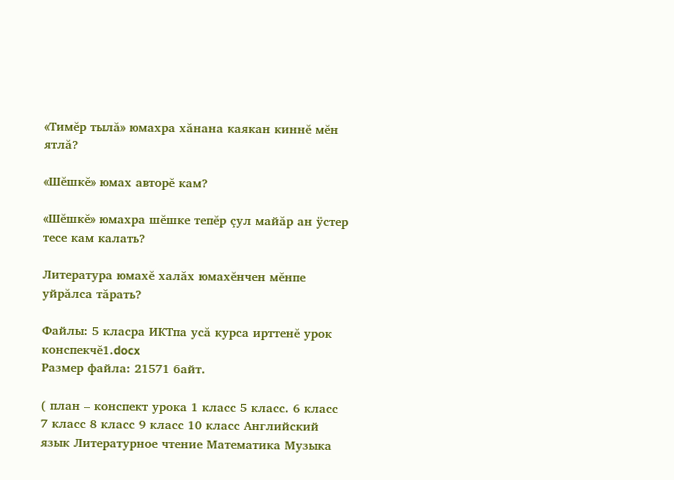«Тимĕр тылă» юмахра хăнана каякан киннĕ мĕн ятлă?

«Шĕшкĕ» юмах авторĕ кам?

«Шĕшкĕ» юмахра шĕшке тепĕр çул майăр ан ÿстер тесе кам калать?

Литература юмахĕ халăх юмахĕнчен мĕнпе уйрăлса тăрать?

Файлы: 5 класра ИКТпа усă курса ирттенĕ урок конспекчĕ1.docx
Размер файла: 21571 байт.

( план – конспект урока 1 класс 5 класс. 6 класс 7 класс 8 класс 9 класс 10 класс Английский язык Литературное чтение Математика Музыка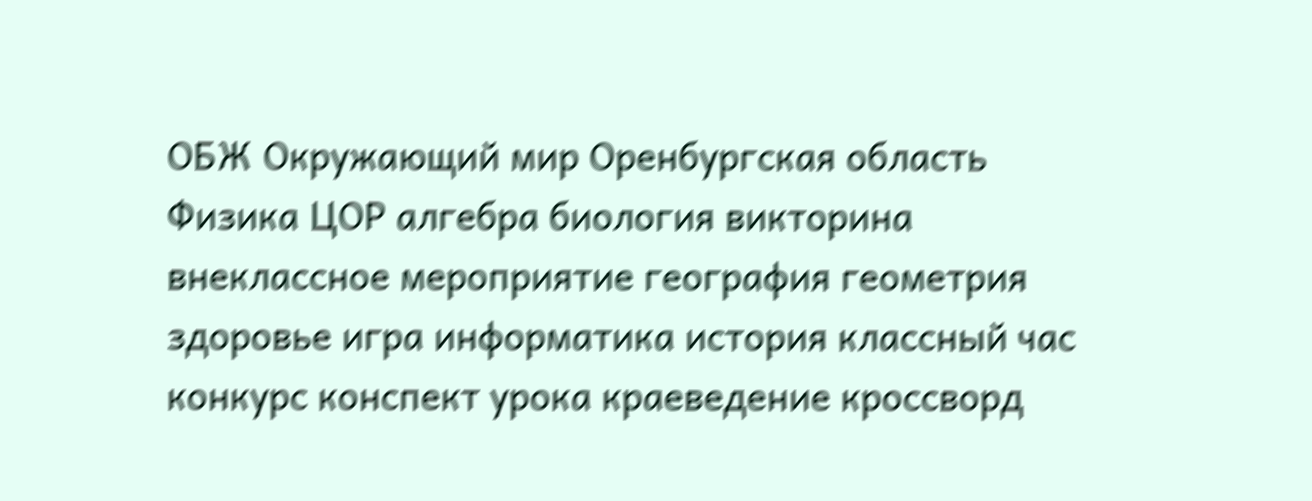ОБЖ Окружающий мир Оренбургская область Физика ЦОР алгебра биология викторина внеклассное мероприятие география геометрия здоровье игра информатика история классный час конкурс конспект урока краеведение кроссворд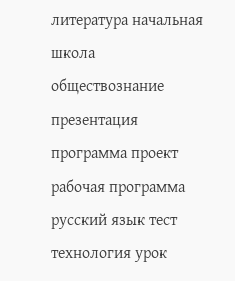литература начальная школа обществознание презентация программа проект рабочая программа русский язык тест технология урок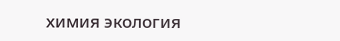химия экология